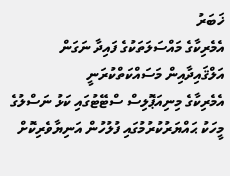ޚަބަރު
އެމެރިކާގެ މައްސަލަތަކުގެ ފައިދާ ނަގަން އަލްޤައިދާއިން މަސައްކަތްކުރަނީ
އެމެރިކާގެ މިނިއަޕޮލިސް ސްޓޭޓުގައި ކަޅު ނަސްލުގެ މީހަކު ޙައްޔަރުކުރުމުގައި ފުލުހުން އަނިޔާވެރިކޮށް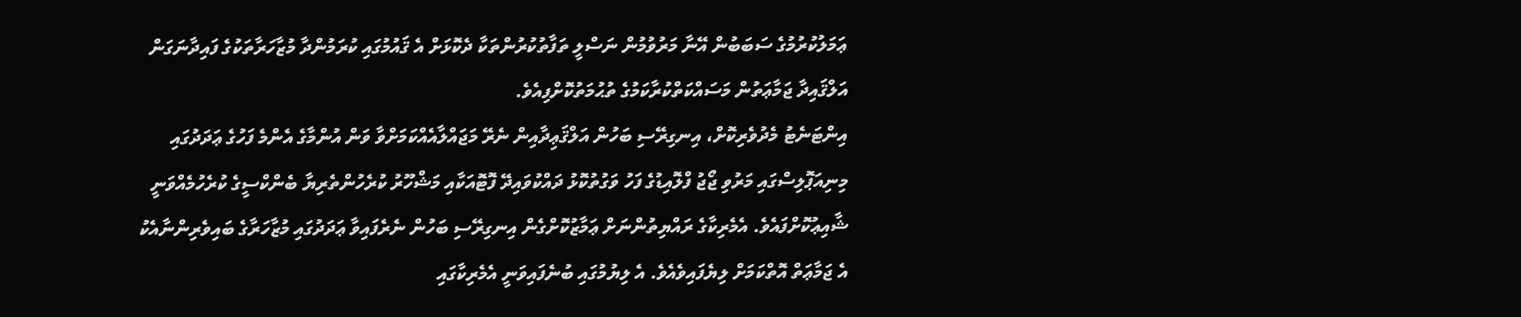ޢަމަލުކުރުމުގެ ސަބަބުން އޭނާ މަރުވުމުން ނަސްލީ ތަފާތުކުރުންތަކާ ދެކޮޅަށް އެ ޤައުމުގައި ކުރަމުންދާ މުޒާހަރާތަކުގެ ފައިދާނަގަން އަލްޤައިދާ ޖަމާޢަތުން މަސައްކަތްކުރާކަމުގެ ތުޙުމަތުކޮށްފިއެވެ.
އިންޓަނެޓު މެދުވެރިކޮށް، އިނގިރޭސި ބަހުން އަލްޤަޢިދާއިން ނެރޭ މަޖައްލާއެއްކަމަށްވާ ވަން އުންމާގެ އެންމެ ފަހުގެ ޢަދަދުގައި މިނިއަޕޮލިސްގައި މަރުވި ޖޯޖު ފްލޮއިޑުގެ ފަހު ވަގުތުކޮޅު ދައްކުވައިދޭ ފޮޓޮއަކާއި މަޝްހޫރު ކުރެހުންތެރިޔާ ބެންކްސީގެ ކުރެހުމެއްވަނީ ޝާއިޢުކޮށްފައެވެ. އެމެރިކާގެ ރައްޔިތުންނަށް ޢަމާޒުކޮށްގެން އިނގިރޭސި ބަހުން ނެރެފައިވާ ޢަދަދުގައި މުޒާހަރާގެ ބައިވެރިންނާއެކު އެ ޖަމާޢަތް އޮތްކަމަށް ލިޔެފައިވެއެވެ. އެ ލިޔުމުގައި ބުނެފައިވަނީ އެމެރިކާގައި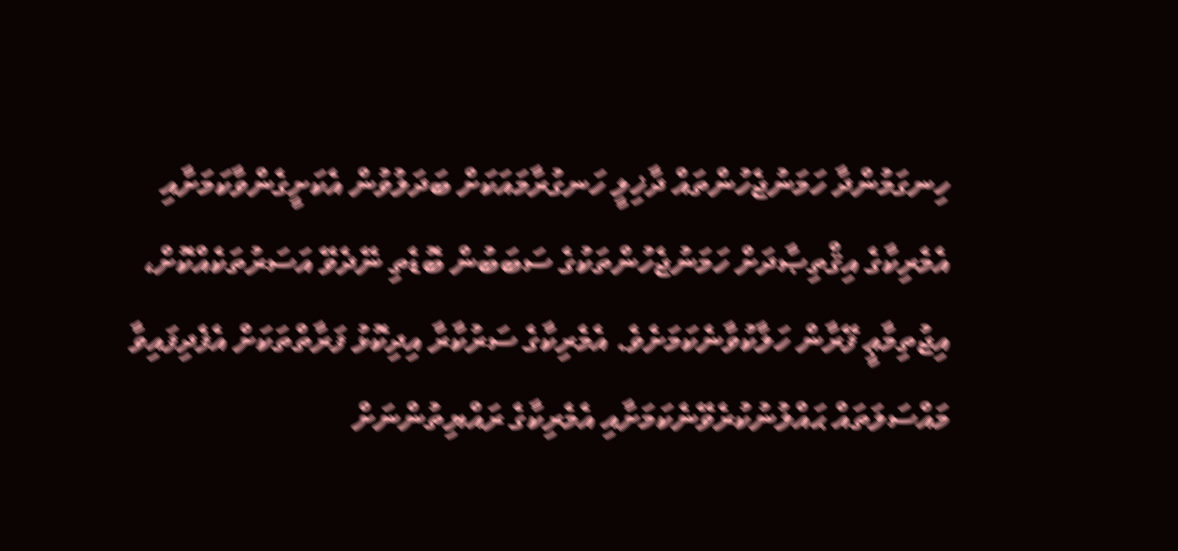ހިނގަމުންދާ ހަމަނުޖެހުންތައް ދާޚިލީ ހަނގުރާމައަކަށް ބަދަލުވުން އެކަށީގެންވާކަމަށާއި އެމެރިކާގެ އިޤްތިޞާދަށް ހަމަނުޖެހުންތަކުގެ ސަބަބުން ބޮޑެތި ނޭދެވޭ އަސަރުތަކެއްކޮށް، އިޖުތިމާޢީ ފޭރާން ހަލާކުވާނެކަމަށެވެ. އެމެރިކާގެ ސަރުކާރާ އިދިކޮޅު ފަރާތްތަކަށް އެފެދިފައިވާ މައްސަލަތައް ޙައްލުނުކުރެވޭނެކަމަށާއި އެމެރިކާގެ ރައްޔިތުންނަށް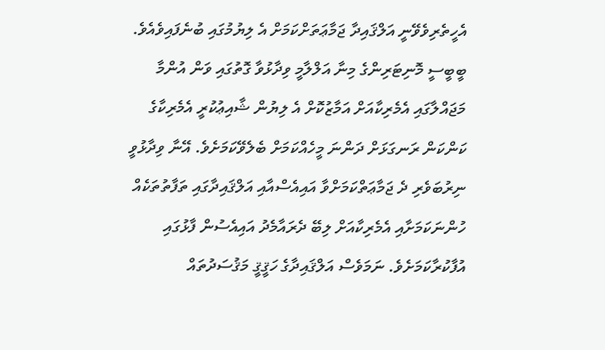އެހީތެރިވެވޭނީ އަލްޤައިދާ ޖަމާޢަތަށްކަމަށް އެ ލިޔުމުގައި ބުނެފައިވެއެވެ.
ބީބީސީ މޮނިޓަރިންގެ މިނާ އަލްލާމީ ވިދާޅުވާ ގޮތުގައި ވަން އުންމާ މަޖައްލާގައި އެމެރިކާއަށް އަމާޒުކޮށް އެ ލިޔުން ޝާއިޢުކުރީ އެމެރިކާގެ ކަންކަން ރަނގަޅަށް ދަންނަ މީހެއްކަމަށް ބެލެވޭކަމަށެވެ. އޭނާ ވިދާޅުވީ ނިރުބަވެރި ދެ ޖަމާޢަތްކަމަށްވާ އައިއެސްއާއި އަލްޤައިދާގައި ތަފާތުތަކެއް ހުންނަކަމަށާއި އެމެރިކާއަށް ލިބޭ ދެރައާމެދު އައިއެސުން ފާޅުގައި އުފާކުރާކަމަށެވެ. ނަމަވެސް އަލްޤައިދާގެ ހަޤީޤީ މަޤުސަދުތައް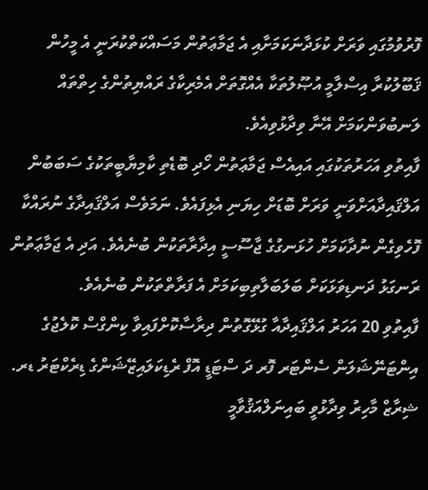ފޮރުވުމުގައި ވަރަށް ކުޅަދާނަކަމަށާއި އެ ޖަމާޢަތުން މަސައްކަތްކުރަނީ އެ މީހުން ޤަބޫލުކުރާ އިސްލާމީ އުޞޫލުތަކާ އެއްގޮތަށް އެމެރިކާގެ ރައްޔިތުންގެ ހިތްތައް ލަނބުވަންކަމަށް އޭނާ ވިދާޅުވިއެވެ.
ފާއިތުވި އަހަރުތަކުގައި އައިއެސް ޖަމާޢަތުން ހޯދި ބޮޑެތި ކާމިޔާބީތަކުގެ ސަބަބުން އަލްޤައިދާއަށްވަނީ ވަރަށް ބޮޑަށް ހިޔަނި އެޅިފައެވެ. ނަމަވެސް އަލްޤައިދާގެ ނުރައްކާ ފޮހެވިގެން ނުދާކަމަށް ހުޅަނގުގެ ޖާސޫސީ އިދާރާތަކުން ބުނެއެވެ. އަދި އެ ޖަމާޢަތުން ރަނގަޅު ދަނޑިވަޅަކަށް ބަލަބަލާތިބިކަމަށް އެ ފަރާތްތަކުން ބުނެއެވެ.
ފާއިތުވި 20 އަހަރު އަލްޤައިދާއާ ގުޅޭގޮތުން ދިރާސާކޮށްފައިވާ ކިންގްސް ކޮލެޖުގެ އިންޓަނޭޝަލަން ސެންޓަރ ފޮރ ދަ ސްޓަޑީ އޮފް ރެޑިކަލައިޒޭޝަންގެ ޑިރެކްޓަރު ޑރ. ޝިރާޒް މާހިރު ވިދާޅުވީ ބައިނަލްއަޤުވާމީ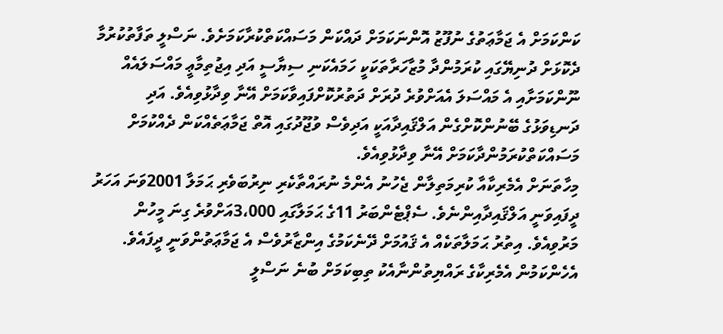ކަންކަމަށް އެ ޖަމާޢަތުގެ ނުފޫޒު އޮންނަކަމަށް ދައްކަން މަސައްކަތްކުރާކަމަށެވެ. ނަސްލީ ތަފާތުކުރުމާ ދެކޮޅަށް ދުނިޔޭގައި ކުރަމުންދާ މުޒާހަރާތަކަކީ ހަމައެކަނި ސިޔާސީ އަދި އިޖުތިމާޢީ މައްސަލައެއް ނޫންކަމަށާއި އެ މައްސަލަ އެއަށްވުރެ ދުރަށް ދަތުރުކޮށްފައިވާކަމަށް އޭނާ ވިދާޅުވިއެވެ. އަދި ދަނޑިވަޅުގެ ބޭނުންކޮށްގެން އަލްޤައިދާއަކީ އަދިވެސް ވުޖޫދުގައި އޮތް ޖަމާޢަތެއްކަން ދެއްކުމަށް މަސައްކަތްކުރަމުންދާކަމަށް އޭނާ ވިދާޅުވިއެވެ.
މިހާތަނަށް އެމެރިކާއާ ކުރިމަތިލާން ޖެހުނު އެންމެ ނުރައްތާކެރި ނިރުބަވެރި ޙަމަލާ 2001ވަނަ އަހަރު ދީފައިވަނީ އަލްޤައިދާއިންނެވެ. ސެޕްޓެންބަރު 11ގެ ޙަމަލާގައި 3،000އަށްވުރެ ގިނަ މީހުން މަރުވިއެވެ. އިތުރު ޙަމަލާތަކެއް އެ ޤައުމަށް ދޭނެކަމުގެ އިންޒާރުވެސް އެ ޖަމާޢަތުންވަނީ ދީފައެވެ. އެހެންކަމުން އެމެރިކާގެ ރައްޔިތުންނާއެކު ތިބިކަމަށް ބުނެ ނަސްލީ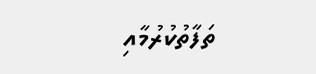ތަފާތުކުރުމާއި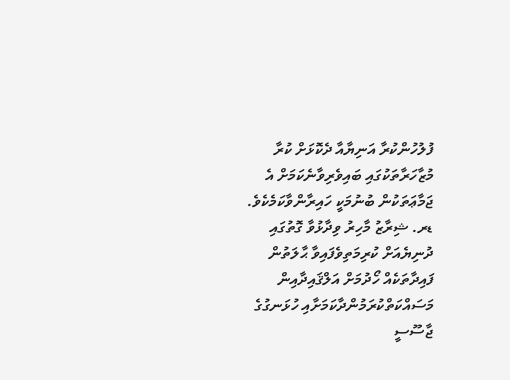ފުލުހުންކުރާ އަނިޔާއާ ދެކޮޅަށް ކުރާ މުޒާހަރާތަކުގައި ބައިވެރިވާނެކަމަށް އެ ޖަމާޢަތަކުން ބުނުމަކީ ހައިރާންވާކަމެކެވެ.
ޑރ. ޝިރާޒު މާހިރު ވިދާޅުވާ ގޮތުގައި ދުނިޔެއަށް ކުރިމަތިވެފައިވާ ޙާލަތުން ފައިދާތަކެއް ހޯދުމަށް އަލްޤައިދާއިން މަސައްކަތްކުރަމުންދާކަމަށާއި ހުޅަނގުގެ ޖާސޫސީ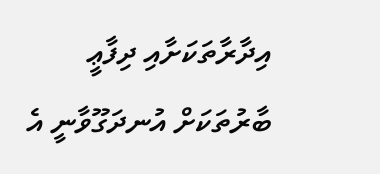އިދާރާތަކަށާއި ދިފާޢީ ބާރުތަކަށް އުނދަގޫވާނީ އެ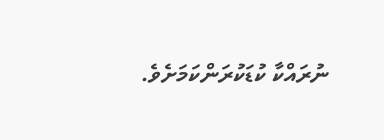ނުރައްކާ ކުޑަކުރަންކަމަށެވެ.